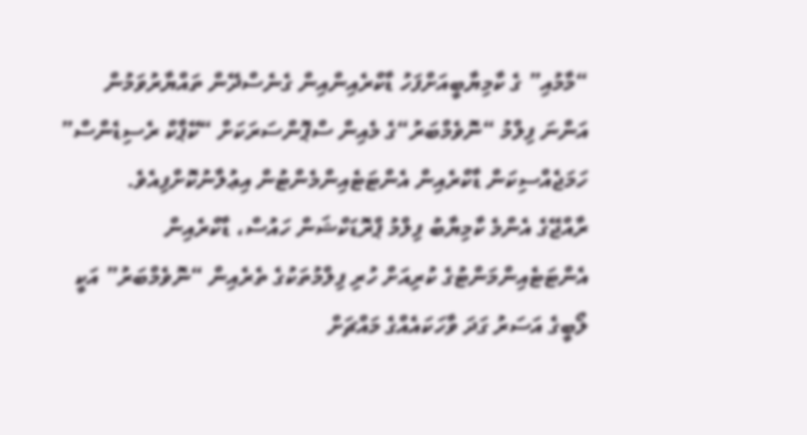“މާމުއި” ގެ ކާމިޔާބީއަށްފަހު ޑާކްރެއިންއިން ގެނެސްދޭން ތައްޔާރުވަމުން އަންނަ ފިލްމު “ނޮވެމްބަރު“ގެ މެއިން ސްޕޮންސަރަކަށް “ކޭޕާކް ރެސިޑެންސް” ހަމަޖެއްސިކަން ޑާކްރެއިން އެންޓަޓެއިންމެންޓުން އިޢުލާނުކޮށްފިއެވެ.
ރާއްޖޭގެ އެންމެ ކާމިޔާބު ފިލްމު ޕްރޮޑަކްޝަން ހައުސް، ޑާކްރެއިން އެންޓަޓެއިންމަންޓުގެ ކުރިއަށް ހުރި ފިލްމުތަކުގެ ތެރެއިން “ނޮވެމްބަރު” އަކީ ލޯބީގެ އަސަރު ގަދަ ވާހަކައެއްގެ މައްޗަށް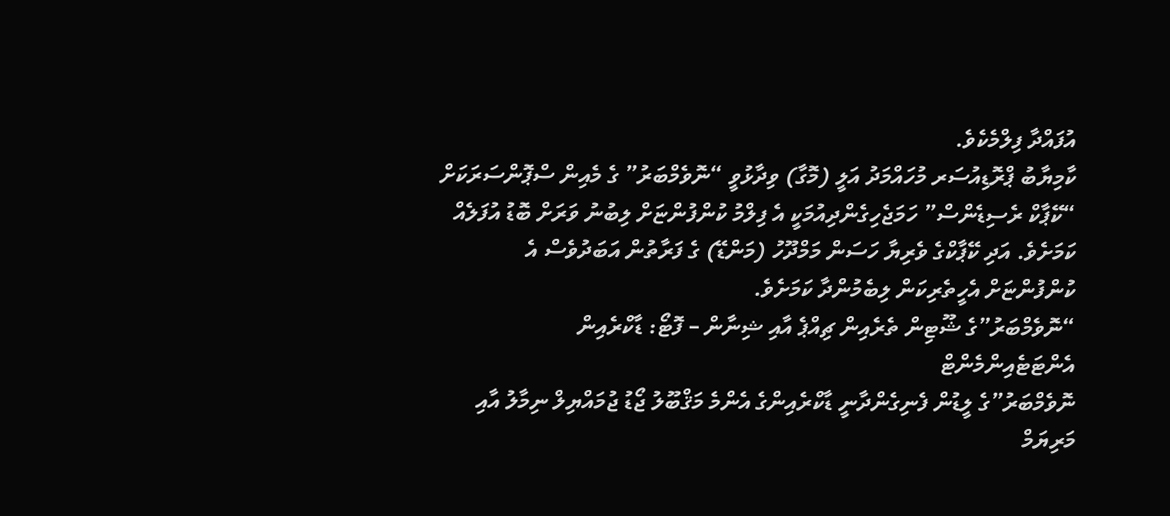އުފައްދާ ފިލްމެކެވެ.
ކާމިޔާބު ޕްރޮޑިއުސަރ މުހައްމަދު އަލީ (މޮގާ) ވިދާޅުވީ “ނޮވެމްބަރު” ގެ މެއިން ސްޕޮންސަރަކަށް “ކޭޕާކް ރެސިޑެންސް” ހަމަޖެހިގެންދިއުމަކީ އެ ފިލްމު ކުންފުންޏަށް ލިބުނު ވަރަށް ބޮޑު އުފަލެއް ކަމަށެވެ. އަދި ކޭޕާކްގެ ވެރިޔާ ހަސަން މަމްދޫހު (މަންޑޭ) ގެ ފަރާތުން އަބަދުވެސް އެ ކުންފުންޏަށް އެހީތެރިކަން ލިބެމުންދާ ކަމަށެވެ.
“ނޮވެމްބަރު”ގެ ޝޫޓިން ތެރެއިން ޗިއްޕެ އާއި ޝިނާން – ފޮޓޯ: ޑާކްރެއިން އެންޓަޓެއިންމެންޓް
ނޮވެމްބަރު”ގެ ލީޑުން ފެނިގެންދާނީ ޑާކްރެއިންގެ އެންމެ މަޤްބޫލު ޖޯޑު ޖުމައްޔިލް ނިމާލު އާއި މަރިޔަމް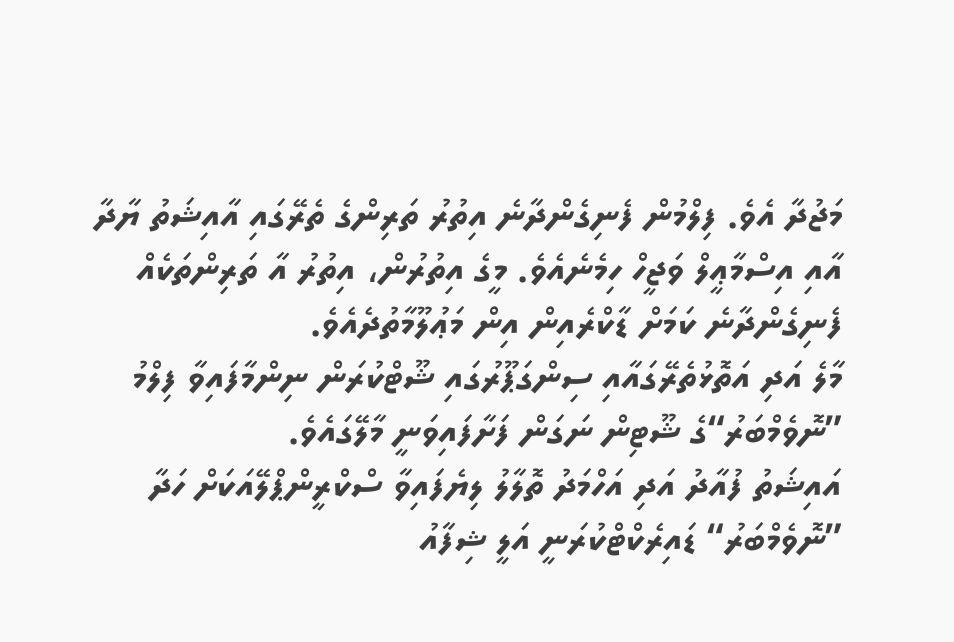މަޖުދާ އެވެ. ފިލްމުން ފެނިގެންދާނެ އިތުރު ތަރިންގެ ތެރޭގައި އާއިޝަތު ޔާދާ އާއި އިސްމާޢީލް ވަޖީހް ހިމެނެއެވެ. މީގެ އިތުރުން، އިތުރު އާ ތަރިންތަކެއް ފެނިގެންދާނެ ކަމަށް ޑާކްރެއިން އިން މަޢުލޫމާތުދެއެވެ.
މާލެ އަދި އަތޮޅުތެރޭގައާއި ސިންގަޕޫރުގައި ޝޫޓްކުރަން ނިންމާފައިވާ ފިލްމު ”ނޮވެމްބަރު“ގެ ޝޫޓިން ނަގަން ފަށާފައިވަނީ މާލޭގައެވެ.
އައިޝަތު ފުއާދު އަދި އަހްމަދު ތޮލާލު ލިޔެފައިވާ ސްކްރީންޕްލޭއަކަށް ހަދާ ”ނޮވެމްބަރު“ ޑައިރެކްޓްކުރަނީ އަލީ ޝިފާއު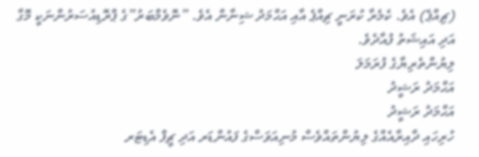(ޗިއްޕެ) އެވެ. ކެމެރާ ކުރަނީ ޗިއްޕެ އާއި އަޙްމަދު ޝިނާން އެވެ. ”ނޮވެމްބަރު”ގެ ޕްރޮޑިއުސަރުންނަކީ މޮގާ އަދި އައިޝަތު ފުއާދެވެ.
ލިޔުންތެރިޔާގެ ފުރަމަލަ
އަޙްމަދު ރަޝީދު
އަޙްމަދު ރަޝީދު
ހުރިހައި ދާއިރާއެއްގެ ލިޔުންތައްވެސް މުނިއަވަސްގެ ފައުންޑަރ އަދި ޗީފް އެޑިޓަރ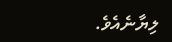ލިޔާނެއެވެ.